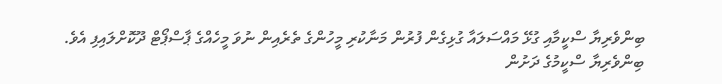ބިންވެރިޔާ ސްކީމާއި ގުޅޭ މައްސަލައާ ގުޅިގެން ފުރުން މަނާކުރި މީހުންގެ ތެރެއިން ނުވަ މީހެއްގެ ޕާސްޕޯޓް ދޫކޮށްލައިފި އެވެ.
ބިންވެރިޔާ ސްކީމުގެ ދަށުން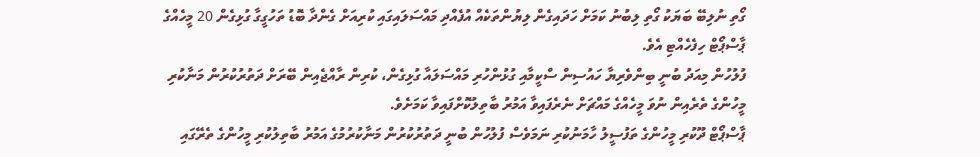ގޯތި ނުލިބޭ ބަޔަކު ގޯތި ލިބުނު ކަމަށް ހަދައިގެން ލިޔުންތަކެއް އުފެއްދި މައްސަލައިގައި ކުރިއަށް ގެންދާ ބޮޑު ތަހުގީގާ ގުޅިގެން 20 މީހެއްގެ ޕާސްޕޯޓް ހިފެހެއްޓި އެވެ.
ފުލުހުން މިއަދު ބުނީ ބިންވެރިޔާ ހައުސިން ސްކީމާއި ގުޅުންހުރި މައްސަލައާ ގުޅިގެން، ކުރިން ރާއްޖެއިން ބޭރަށް ދަތުރުކުރުން މަނާކުރި މީހުންގެ ތެރެއިން ނުވަ މީހެއްގެ މައްޗަށް ނެރެފައިވާ އަމުރު ބާތިލުކޮށްފައިވާ ކަމަށެވެ.
ޕާސްޕޯޓް ދޫކުރި މީހުންގެ ތަފުސީލު ހާމަނުކުރި ނަމަވެސް ފުލުހުން ބުނީ ދަތުރުކުރުން މަނާކުރުމުގެ އަމުރު ބާތިލުކުރި މީހުންގެ ތެރޭގައި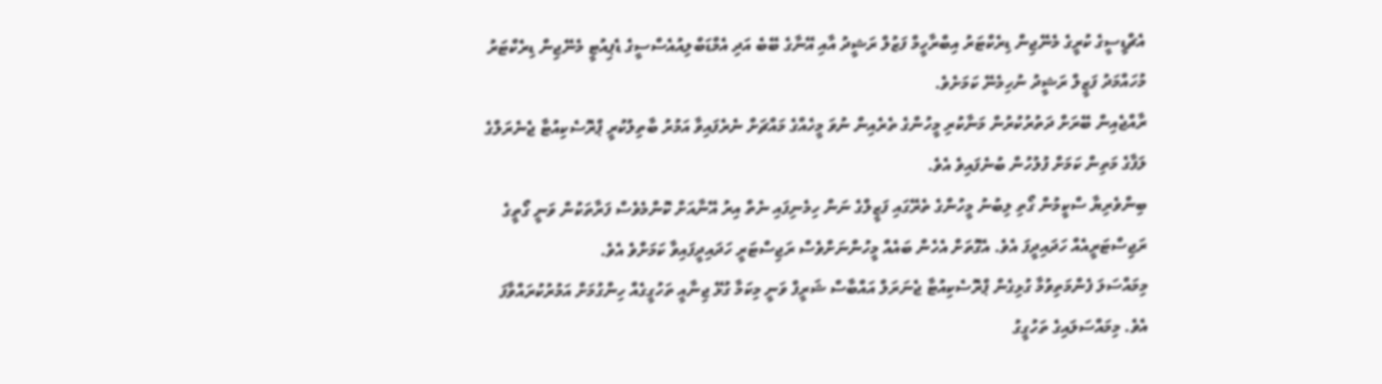އެޗްޑީސީގެ ކުރީގެ މެނޭޖިން ޑިރެކްޓަރު އިބްރާހީމް ފަޒުލް ރަޝީދު އާއި އޭނާގެ ބޭބެ އަދި އެމްޑަބްލިއުއެސްސީގެ ޑެޕިއުޓީ މެނޭޖިން ޑިރެކްޓަރު މުހައްމަދު ފަޒީލް ރަޝީދު ނުހިމެނޭ ކަމަށެވެ.
ރާއްޖެއިން ބޭރަށް ދަތުރުކުރުން މަނާކުރި މީހުންގެ ތެރެއިން ނުވަ މީހެއްގެ މައްޗަށް ނެރެފައިވާ އަމުރު ބާތިލުކުރީ ޕްރޮސެކިއުޓާ ޖެނެރަލްގެ ލަފާގެ މަތިން ކަމަށް ފުލުހުން ބުނެފައިވެ އެވެ.
ބިންވެރިޔާ ސްކީމުން ގޯތި ލިބުނު މީހުންގެ ތެރޭގައި ފަޒީލްގެ ނަން ހިމެނިފައި ނެތް އިރު އޭނާއަށް ކޮންމެވެސް ފަރާތަކުން ވަނީ ގޯތީގެ ރަޖިސްޓަރީއެއް ހަދައިދީފަ އެވެ. އެގޮތަށް އެހެން ބައެއް މީހުންނަށްވެސް ރަޖިސްޓަރީ ހަދައިދީފައިވާ ކަމަށްވެ އެވެ.
މިމައްސަލަ ފެންމަތިވުމާ ގުޅިގެން ޕްރޮސެކިއުޓާ ޖެނަރަލް އައްބާސް ޝަރީފް ވަނީ މިކަމާ ގުޅޭ ޖިނާއީ ތަހުގީގެއް ހިންގުމަށް އަމުރުކުރައްވާފަ އެވެ. މިމައްސަލައިގެ ތަހުގީގު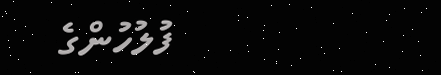ފުލުހުންގެ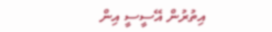އިތުރުން އޭސީސީ އިން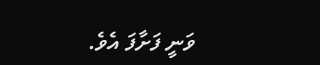ވަނީ ފަށާފަ އެވެ.